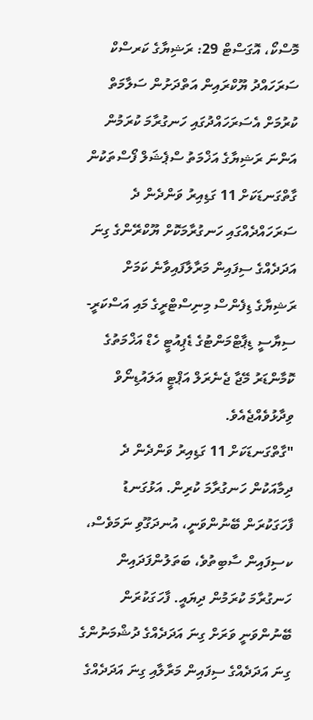މޮސްކޯ، އޮގަސްޓް 29: ރަޝިޔާގެ ކަރސްކް ސަރަހައްދު ޔޫކްރައިން އަތްދަށުން ސަލާމަތް ކުރުމަށް އެސަރަހައްދުގައި ހަނގުރާމަ ކުރަމުން އަންނަ ރަޝިޔާގެ އަޚްމަތު ސްޕެޝަލް ފޯސްތަކުން ގާތްގަނޑަކަށް 11 ގަޑިއިރު ވަންދެން ދެ ސަރަހައްދެއްގައި ހަނގުރާމަކޮށް ޔޫކްރޭންގެ ގިނަ އަދަދެއްގެ ސިފައިން މަރާލާފައިވާނެ ކަމަށް ރަޝިޔާގެ ޑިފެންސް މިނިސްޓްރީގެ މައި އަސްކަރީ-ސިޔާސީ ޑިޕާޓްމަންޓުގެ ޑެޕިއުޓީ ހެޑް އަޚްމަތުގެ ކޮމާންޑަރު މޭޖާ ޖެނެރަލް އަޕްޓީ އަލައުޑިނޯވް ވިދާޅުވެއްޖެއެވެ.
"ގާތްގަނޑަކަށް 11 ގަޑިއިރު ވަންދެން ދެ ދިމާއަކުން ހަނގުރާމަ ކުރިން. އަޅުގަނޑު ފާހަގަކުރަން ބޭނުންވަނީ، އުނދަގޫވި ނަމަވެސް، ކސިފައިން ސާބިތުވެ، ބަތަލުންފަދައިން ހަނގުރާމަ ކުރަމުން ދިޔައީ. ފާހަގަކުރަން ބޭނުންވަނީ ވަރަށް ގިނަ އަދަދެއްގެ ދުޝްމަނުންގެ ގިނަ އަދަދެއްގެ ސިފައިން މަރާލާއި ގިނަ އަދަދެއްގެ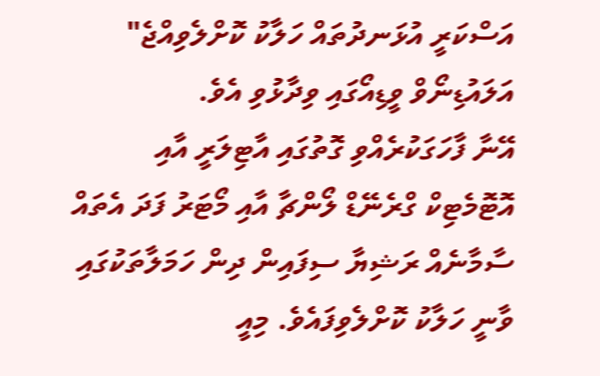އަސްކަރީ އުޅަނދުތައް ހަލާކު ކޮށްލެވިއްޖެ" އަލައުޑިނޯވް ވީޑިއޯގައި ވިދާޅުވި އެވެ.
އޭނާ ފާހަގަކުރެއްވި ގޮތުގައި އާޓިލަރީ އާއި އޮޓޮމެޓިކް ގްރެނޭޑް ލޯންޗާ އާއި މޯޓަރު ފަދަ އެތައް ސާމާނެއް ރަޝިޔާ ސިފައިން ދިން ހަމަލާތަކުގައި ވާނީ ހަލާކު ކޮށްލެވިފައެވެ. މިއީ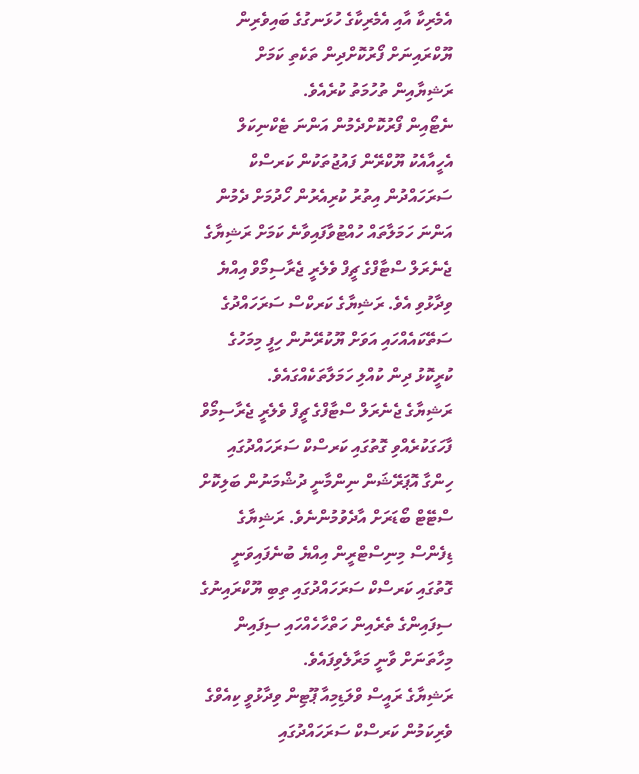އެމެރިކާ އާއި އެމެރިކާގެ ހުޅަނގުގެ ބައިވެރިން ޔޫކްރައިނަށް ފޯރުކޮށްދިން ތަކެތި ކަމަށް ރަޝިޔާއިން ތުހުމަތު ކުރެއެވެ.
ނެޓޯއިން ފޯރުކޮށްދެމުން އަންނަ ޓެކްނިކަލް އެހީއާއެކު ޔޫކްރޭން ފައުޖުތަކުން ކަރސްކް ސަރަހައްދުން އިތުރު ކުރިއެރުން ހޯދުމަށް ދެމުން އަންނަ ހަމަލާތައް ހުއްޓުވާފައިވާނެ ކަމަށް ރަޝިޔާގެ ޖެނެރަލް ސްޓާފްގެ ޗީފް ވެލެރީ ޖެރާސިމޯވް އިއްޔެ ވިދާޅުވި އެވެ. ރަޝިޔާގެ ކަރކްސް ސަރަހައްދުގެ ސަތޭކައެއްހައި އަވަށް ޔޫކުރޭނުން ހިފީ މިމަހުގެ ކުރީކޮޅު ދިން ކުއްލި ހަމަލާތަކެއްގައެވެ.
ރަޝިޔާގެ ޖެނެރަލް ސްޓާފްގެ ޗީފް ވެލެރީ ޖެރާސިމޯވް ފާހަގަކުރެއްވި ގޮތުގައި ކަރސްކް ސަރަހައްދުގައި ހިންގާ އޮޕަރޭޝަން ނިންމާނީ ދުޝްމަނުން ބަލިކޮށް ސްޓޭޓް ބޯޑަރަށް އާދެވުމުންނެވެ. ރަޝިޔާގެ ޑިފެންސް މިނިސްޓްރީން އިއްޔެ ބުނެފައިވަނީ ގޮތުގައި ކަރސްކް ސަރަހައްދުގައި ތިބި ޔޫކްރައިނުގެ ސިފައިންގެ ތެރެއިން ހަތްހާހެއްހައި ސިފައިން މިހާތަނަށް ވާނީ މަރާލެވިފައެވެ.
ރަޝިޔާގެ ރައީސް ވްލަޑިމިއާ ޕޫޓިން ވިދާޅުވީ ކިއެވްގެ ވެރިކަމުން ކަރސްކް ސަރަހައްދުގައި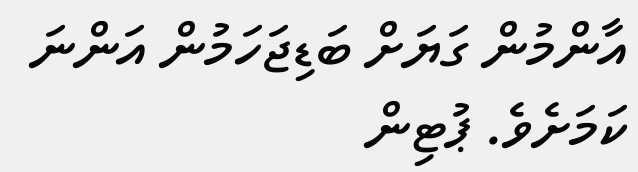އާންމުން ގަޔަށް ބަޑިޖަހަމުން އަންނަ ކަމަށެވެ. ޕުޓިން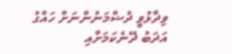ވިދާޅުވީ ދުޟްމަނުންނަށް ހައްގު އަދަބު ދޭނެކަމަށާއި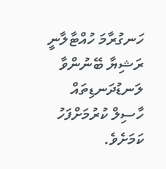ހަނގުރާމަ ހުއްޓާލާނީ ރަޝިޔާ ބޭނުންވާ ލަނޑުދަނޑިތައް ހާސިލް ކުރުމަށްފަހު ކަމަށެވެ.